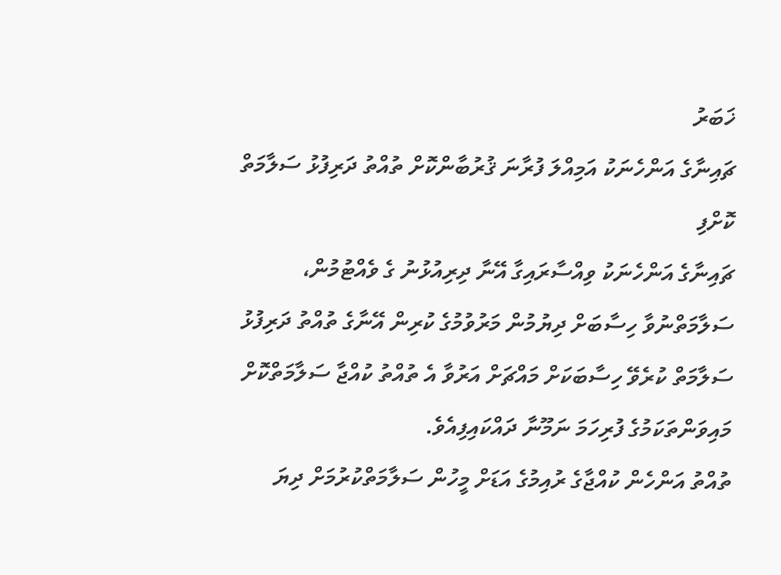ޚަބަރު
ޗައިނާގެ އަންހެނަކު އަމިއްލަ ފުރާނަ ޤުރުބާންކޮށް ތުއްތު ދަރިފުޅު ސަލާމަތް ކޮށްފި
ޗައިނާގެ އަންހެނަކު ވިއްސާރައިގާ އޭނާ ދިރިއުޅުނު ގެ ވެއްޓުމުން، ސަލާމަތްނުވާ ހިސާބަށް ދިޔުމުން މަރުވުމުގެ ކުރިން އޭނާގެ ތުއްތު ދަރިފުޅު ސަލާމަތް ކުރެވޭ ހިސާބަކަށް މައްޗަށް އަރުވާ އެ ތުއްތު ކުއްޖާ ސަލާމަތްކޮށް މައިވަންތަކަމުގެ ފުރިހަމަ ނަމޫނާ ދައްކައިފިއެވެ.
ތުއްތު އަންހެން ކުއްޖާގެ ރުއިމުގެ އަޑަށް މީހުން ސަލާމަތްކުރުމަށް ދިޔަ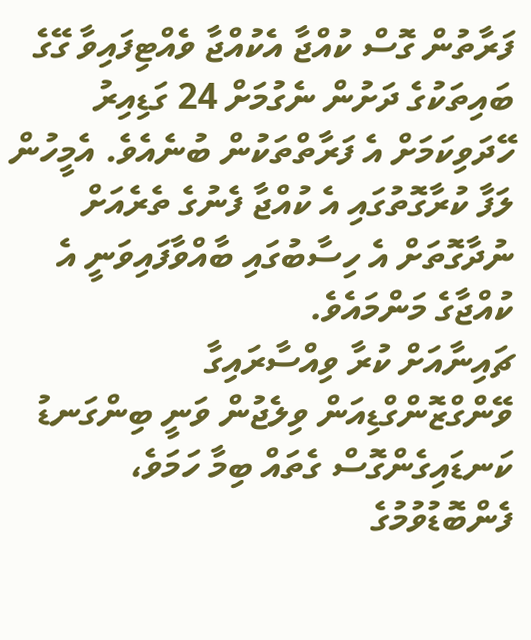ފަރާތުން ގޮސް ކުއްޖާ އެކުއްޖާ ވެއްޓިފައިވާ ގޭގެ ބައިތަކުގެ ދަށުން ނެގުމަށް 24 ގަޑިއިރު ހޭދަވިކަމަށް އެ ފަރާތްތަކުން ބުނެއެވެ. އެމީހުން ލަފާ ކުރާގޮތުގައި އެ ކުއްޖާ ފެނުގެ ތެރެއަށް ނުދާގޮތަށް އެ ހިސާބުގައި ބާއްވާފައިވަނީ އެ ކުއްޖާގެ މަންމައެވެ.
ޗައިނާއަށް ކުރާ ވިއްސާރައިގާ ވޭންގްޒޮންގްޑިއަން ވިލެޖުން ވަނީ ބިންގަނޑު ކަނޑައިގެންގޮސް ގެތައް ބިމާ ހަމަވެ، ފެންބޮޑުވުމުގެ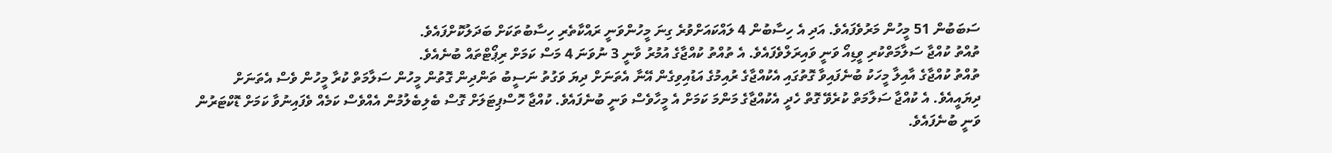ސަބަބުން 51 މީހުން މަރުވެފައެވެ. އަދި އެ ހިސާބުން 4 ލައްކައަށްވުރެ ގިނަ މީހުންވަނީ ރައްކާތެރި ހިސާބުތަކަށް ބަދަލުކޮށްފައެވެ.
ތުއްތު ކުއްޖާ ސަލާމަތްކުރި ވީޑިއޯ ވަނީ ވައިރަލްވެފައެވެ. އެ ތުއްތު ކުއްޖާގެ އުމުރު ވާނީ 3 ނުވަނަ 4 މަސް ކަމަށް ރިޕޯޓްތައް ބުނެއެވެ.
ތުއްތު ކުއްޖާގެ އާއިލާ މީހަކު ބުނެފައިވާ ގޮތުގައި އެކުއްޖާގެ ރުއިމުގެ އަޑުއިވިގެން އޭނާ އެތަނަށް ދިޔަ ވަގުތު ނަސީބު ތަންދިން ގޮތުން މީހުން ސަލާމަތް ކުރާ މީހުން ވެސް އެތަނަށް ދިޔައީއެވެ. އެ ކުއްޖާ ސަލާމަތް ކުރެވޭ ގޮތް ހެދީ އެކުއްޖާގެ މަންމަ ކަމަށް އެ މީހާވެސް ވަނީ ބުނެފައެވެ. ކުއްޖާ ހޮސްޕިޓަލަށް ގޮސް ބެލިބެލުމުން އެއްވެސް ކަމެއް ވެފައިނުވާ ކަމަށް ޑޮކްޓަރުން ވަނީ ބުނެފައެވެ.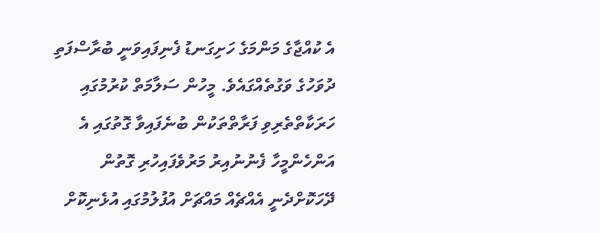އެ ކުއްޖާގެ މަންމަގެ ހަށިގަނޑު ފެނިފައިވަނީ ބުރާސްފަތި ދުވަހުގެ ވަގުތެއްގައެވެ. މީހުން ސަލާމަތް ކުރުމުގައި ހަރަކާތްތެރިވި ފަރާތްތަކުން ބުނެފައިވާ ގޮތުގައި އެ އަންހެންމީހާ ފެނުނުއިރު މަރުވެފައިހުރި ގޮތުން ދޭހަކޮށްދެނީ އެއްޗެއް މައްޗަށް އުފުލުމުގައި އުޅެނިކޮށް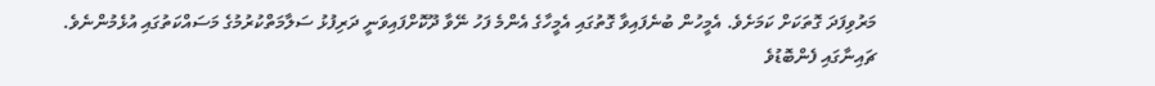މަރުވިފަދަ ގޮތަކަށް ކަމަށެވެ. އެމީހުން ބުނެފައިވާ ގޮތުގައި އެމީހާގެ އެންމެ ފަހު ނޭވާ ދޫކޮށްފައިވަނީ ދަރިފުޅު ސަލާމަތްކުރުމުގެ މަސައްކަތުގައި އުޅެމުންނެވެ.
ޗައިނާގައި ފެންބޮޑުވެ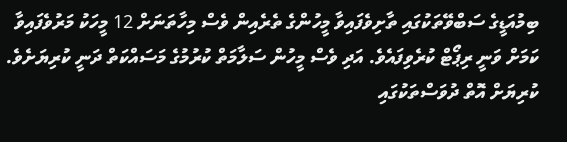ބިމުއަޑީގެ ސަބްވޭތަކުގައި ތާށިވެފައިވާ މީހުންގެ ތެރެއިން ވެސް މިހާތަނަށް 12 މީހަކު މަރުވެފައިވާ ކަމަށް ވަނީ ރިޕޯޓް ކުރެވިފައެވެ. އަދި ވެސް މީހުން ސަލާމަތް ކުރުމުގެ މަސައްކަތް ދަނީ ކުރިޔަށެވެ. ކުރިޔަށް އޮތް ދުވަސްތަކުގައި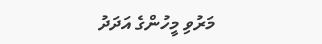މަރުވި މީހުންގެ އަދަދު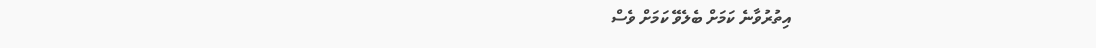އިތުރުވާނެ ކަމަށް ބެލެވޭ ކަމަށް ވެސް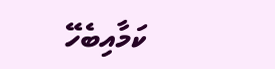ކަމާއިބެހޭ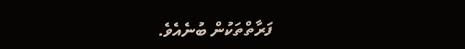ފަރާތްތަކުން ބުނެއެވެ.